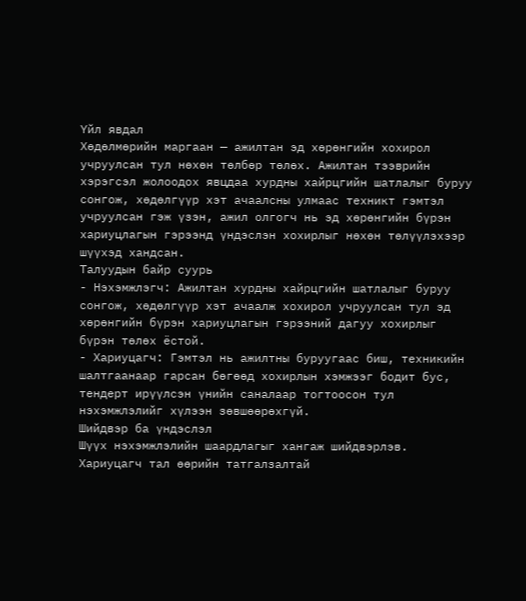Үйл явдал
Хөдөлмөрийн маргаан — ажилтан эд хөрөнгийн хохирол учруулсан тул нөхөн төлбөр төлөх. Ажилтан тээврийн хэрэгсэл жолоодох явцдаа хурдны хайрцгийн шатлалыг буруу сонгож, хөдөлгүүр хэт ачаалсны улмаас техникт гэмтэл учруулсан гэж үзэн, ажил олгогч нь эд хөрөнгийн бүрэн хариуцлагын гэрээнд үндэслэн хохирлыг нөхөн төлүүлэхээр шүүхэд хандсан.
Талуудын байр суурь
- Нэхэмжлэгч: Ажилтан хурдны хайрцгийн шатлалыг буруу сонгож, хөдөлгүүр хэт ачаалж хохирол учруулсан тул эд хөрөнгийн бүрэн хариуцлагын гэрээний дагуу хохирлыг бүрэн төлөх ёстой.
- Хариуцагч: Гэмтэл нь ажилтны буруугаас биш, техникийн шалтгаанаар гарсан бөгөөд хохирлын хэмжээг бодит бус, тендерт ирүүлсэн үнийн саналаар тогтоосон тул нэхэмжлэлийг хүлээн зөвшөөрөхгүй.
Шийдвэр ба үндэслэл
Шүүх нэхэмжлэлийн шаардлагыг хангаж шийдвэрлэв. Хариуцагч тал өөрийн татгалзалтай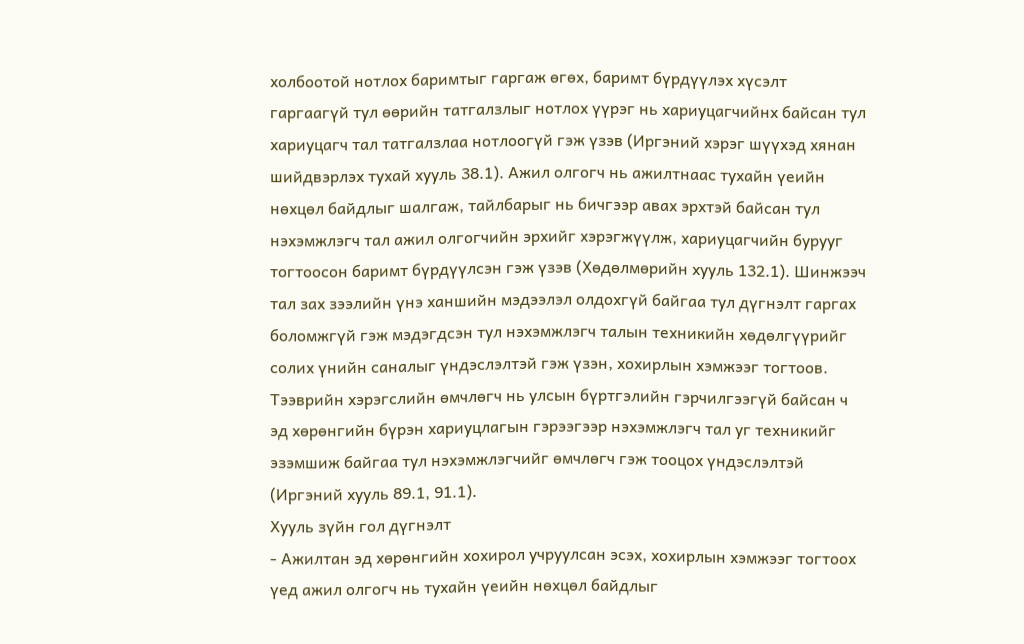холбоотой нотлох баримтыг гаргаж өгөх, баримт бүрдүүлэх хүсэлт гаргаагүй тул өөрийн татгалзлыг нотлох үүрэг нь хариуцагчийнх байсан тул хариуцагч тал татгалзлаа нотлоогүй гэж үзэв (Иргэний хэрэг шүүхэд хянан шийдвэрлэх тухай хууль 38.1). Ажил олгогч нь ажилтнаас тухайн үеийн нөхцөл байдлыг шалгаж, тайлбарыг нь бичгээр авах эрхтэй байсан тул нэхэмжлэгч тал ажил олгогчийн эрхийг хэрэгжүүлж, хариуцагчийн бурууг тогтоосон баримт бүрдүүлсэн гэж үзэв (Хөдөлмөрийн хууль 132.1). Шинжээч тал зах зээлийн үнэ ханшийн мэдээлэл олдохгүй байгаа тул дүгнэлт гаргах боломжгүй гэж мэдэгдсэн тул нэхэмжлэгч талын техникийн хөдөлгүүрийг солих үнийн саналыг үндэслэлтэй гэж үзэн, хохирлын хэмжээг тогтоов. Тээврийн хэрэгслийн өмчлөгч нь улсын бүртгэлийн гэрчилгээгүй байсан ч эд хөрөнгийн бүрэн хариуцлагын гэрээгээр нэхэмжлэгч тал уг техникийг эзэмшиж байгаа тул нэхэмжлэгчийг өмчлөгч гэж тооцох үндэслэлтэй (Иргэний хууль 89.1, 91.1).
Хууль зүйн гол дүгнэлт
- Ажилтан эд хөрөнгийн хохирол учруулсан эсэх, хохирлын хэмжээг тогтоох үед ажил олгогч нь тухайн үеийн нөхцөл байдлыг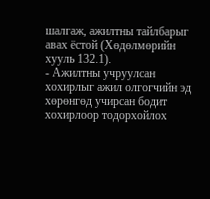шалгаж, ажилтны тайлбарыг авах ёстой (Хөдөлмөрийн хууль 132.1).
- Ажилтны учруулсан хохирлыг ажил олгогчийн эд хөрөнгөд учирсан бодит хохирлоор тодорхойлох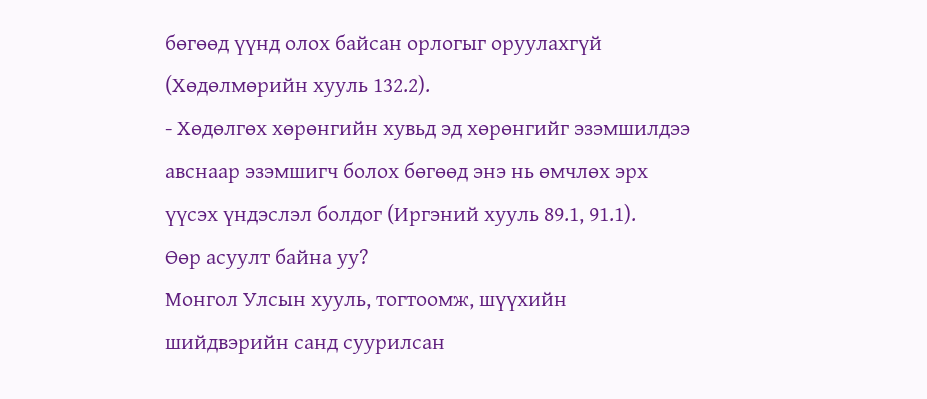бөгөөд үүнд олох байсан орлогыг оруулахгүй (Хөдөлмөрийн хууль 132.2).
- Хөдөлгөх хөрөнгийн хувьд эд хөрөнгийг эзэмшилдээ авснаар эзэмшигч болох бөгөөд энэ нь өмчлөх эрх үүсэх үндэслэл болдог (Иргэний хууль 89.1, 91.1).
Өөр асуулт байна уу?
Монгол Улсын хууль, тогтоомж, шүүхийн шийдвэрийн санд суурилсан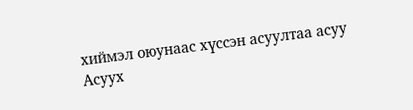хиймэл оюунаас хүссэн асуултаа асуу
Асуух